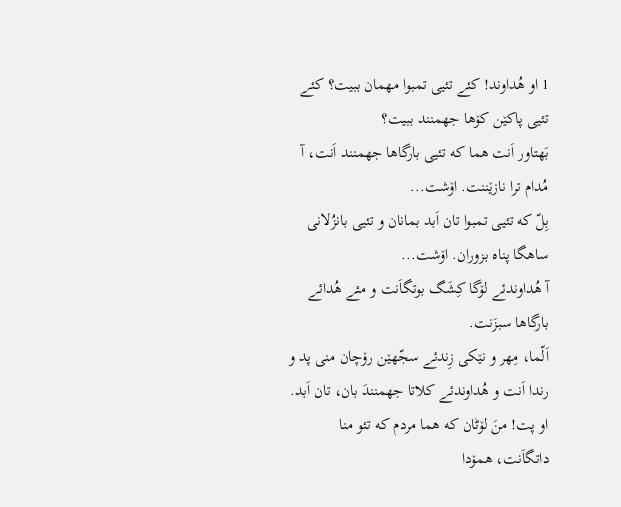1 او هُداوند! کئے تئیی تمبوا مهمان ببیت؟ کئے تئیی پاکێن کۆها جهمنند ببیت؟
بَهتاور اَنت هما که تئیی بارگاها جهمنند اَنت، آ مُدام ترا نازێننت. اۆشت...
بِلّ که تئیی تمبوا تان اَبد بمانان و تئیی بانزُلانی ساهگا پناه بزوران. اۆشت...
آ هُداوندئے لۆگا کِشَگ بوتگاَنت و مئے هُدائے بارگاها سبزَنت.
اَلّما، مِهر و نێکی زِندئے سجّهێن رۆچان منی پد و رندا اَنت و هُداوندئے کلاتا جهمنندَ بان، تان اَبد.
او پت! منَ لۆٹان که هما مردم که تئو منا داتگاَنت، همۆدا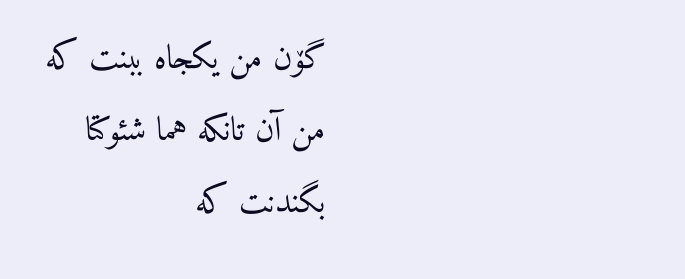گۆن من یکجاه ببنت که من آن تانکه هما شئوکتا بگندنت که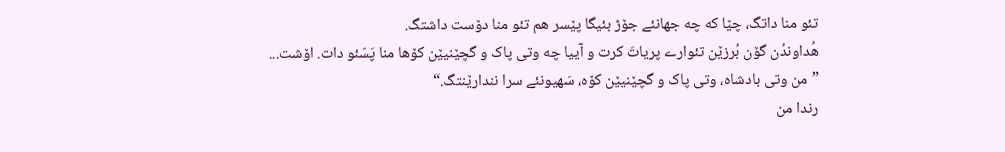تئو منا داتگ، چێا که چه جهانئے جۆڑ بئیگا پێسر هم تئو منا دۆست داشتگ.
هُداوندُن گۆن بُرزێن تئوارے پریاتَ کرت و آییا چه وتی پاک و گچێنیێن کۆها منا پَسّئو دات. اۆشت...
”من وتی بادشاه، وتی پاک و گچێنیێن کۆه، سَهیونئے سرا نندارێنتگ.“
رندا من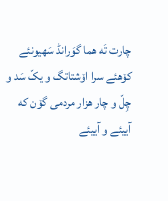چارت تَه هما گوَرانڈ سَهیونئے کۆهئے سرا اۆشتاتگ و یکّ سَد و چِلّ و چار هزار مردمی گۆن که آییئے و آییئے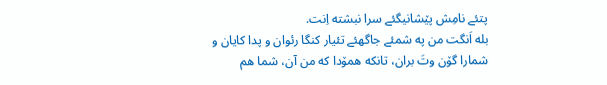پتئے نامِش پێشانیگئے سرا نبشته اِنت.
بله اَنگت من په شمئے جاگهئے تئیار کنگا رئوان و پدا کایان و شمارا گۆن وتَ بران، تانکه همۆدا که من آن، شما هم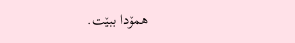همۆدا ببێت.